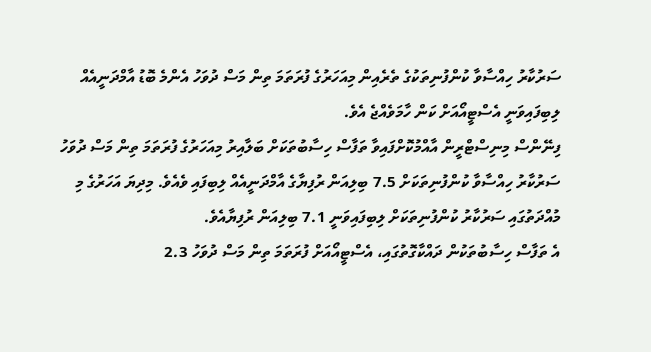ސަރުކާރު ހިއްސާވާ ކުންފުނިތަކުގެ ތެރެއިން މިއަހަރުގެ ފުރަތަމަ ތިން މަސް ދުވަހު އެންމެ ބޮޑު އާމްދަނީއެއް ލިބިފައިވަނީ އެސްޓީއޯއަށް ކަން ހާމަވެއްޖެ އެވެ.
ފިނޭންސް މިނިސްޓްރީން އާއްމުކޮށްފައިވާ ތަފާސް ހިސާބުތަކަށް ބަލާއިރު މިއަހަރުގެ ފުރަތަމަ ތިން މަސް ދުވަހު ސަރުކާރު ހިއްސާވާ ކުންފުނިތަކަށް 7.5 ބިލިއަން ރުފިޔާގެ އާމްދަނީއެއް ލިބިފައި ވެއެވެ. މިދިޔަ އަހަރުގެ މި މުއްދަތުގައި ސަރުކާރު ކުންފުނިތަކަށް ލިބިފައިވަނީ 7.1 ބިލިއަން ރުފިޔާއެވެ.
އެ ތަފާސް ހިސާބުތަކުން ދައްކާގޮތުގައި، އެސްޓީއޯއަށް ފުރަތަމަ ތިން މަސް ދުވަހު 2.3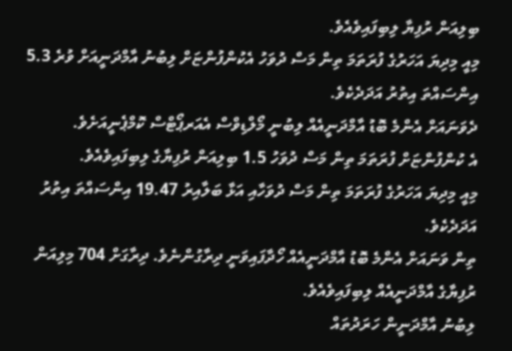ބިލިއަން ރުފިޔާ ލިބިފައިވެއެވެ.
މިއީ މިދިޔަ އަހަރުގެ ފުރަތަމަ ތިން މަސް ދުވަހު އެކުންފުންޏަށް ލިބުނު އާމްދަނީއަށް ވުރެ 5.3 އިންސައްތަ އިތުރު އަދަދެކެވެ.
ދެވަނައަށް އެންމެ ބޮޑު އާމްދަނީއެއް ލިބުނީ މޯލްޑިވްސް އެއަރޕޯޓްސް ކޮމްޕެނީއަށެވެ.
އެ ކުންފުންޏަށް ފުރަތަމަ ތިން މަސް ދުވަހު 1.5 ބިލިއަން ރުފިޔާގެ ލިބިފައިވެއެވެ.
މިއީ މިދިޔަ އަހަރުގެ ފުރަތަމަ ތިން މަސް ދުވަހާއި އަޅާ ބަލާއިރު 19.47 އިންސައްތަ އިތުރު އަދަދެކެވެ.
ތިން ވަނައަށް އެންމެ ބޮޑު އާމްދަނީއެއް ހޯދާފައިވަނީ ދިރާގުންނެވެ. ދިރާގަށް 704 މިލިއަން ރުފިޔާގެ އާމްދަނީއެއް ލިބިފައިވެއެވެ.
ލިބުނު އާމްދަނީން ހަރަދުތައް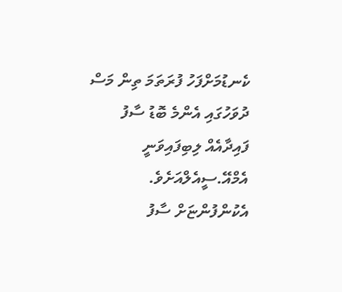ކެނޑުމަށްފަހު ފުރަތަމަ ތިން މަސް ދުވަހުގައި އެންމެ ބޮޑު ސާފު ފައިދާއެއް ލިބިފައިވަނީ އެމްއޭ.ސީއެލްއަށެވެ.
އެކުންފުންޏަށް ސާފު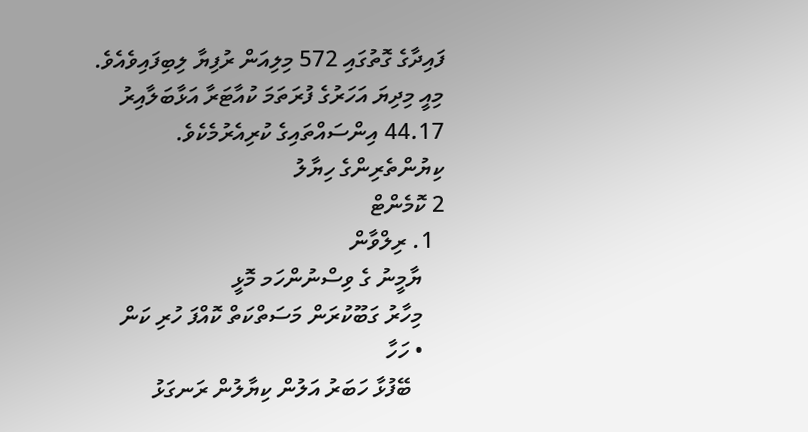ފައިދާގެ ގޮތުގައި 572 މިލިއަން ރުފިޔާ ލިބިފައިވެއެވެ.
މިއީ މިދިޔަ އަހަރުގެ ފުރަތަމަ ކުއާޓަރާ އަޅާބަލާއިރު 44.17 އިންސައްތައިގެ ކުރިއެރުމެކެވެ.
ކިޔުންތެރިންގެ ހިޔާލު
2 ކޮމެންޓް
  1. ރިލްވާން
    ޔާމީނު ގެ ވިސްނުންހަމ މޮޅީ
    މިހާރު ގަބޫކުރަން މަސަތްކަތް ކޮއްފަ ހުރި ކަން
    • ހަހާ
      ބޭފުޅާ ހަބަރު އަލުން ކިޔާލުން ރަނގަޅު